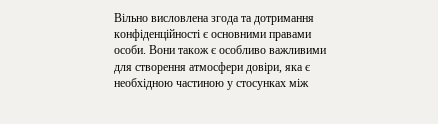Вільно висловлена згода та дотримання конфіденційності є основними правами особи. Вони також є особливо важливими для створення атмосфери довіри, яка є необхідною частиною у стосунках між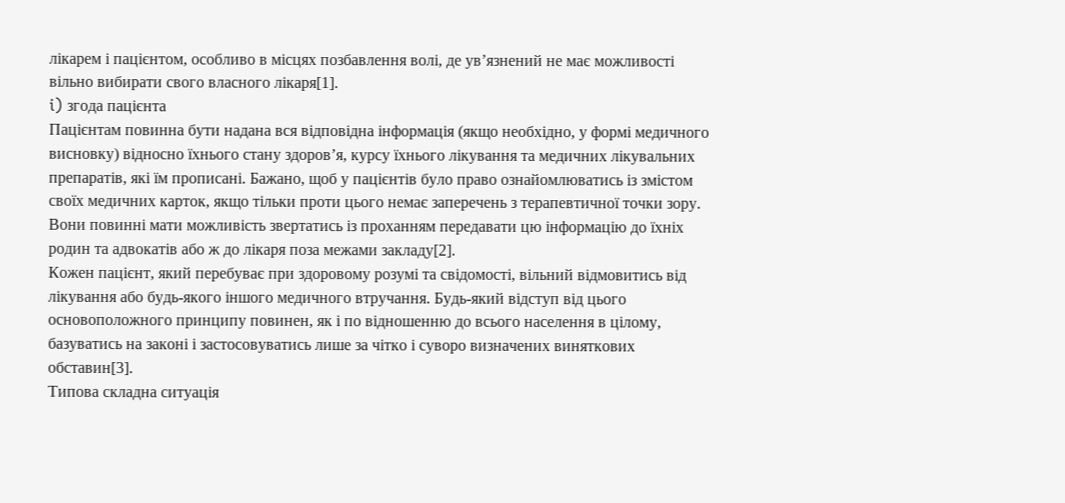лікарем і пацієнтом, особливо в місцях позбавлення волі, де ув’язнений не має можливості вільно вибирати свого власного лікаря[1].
i) згода пацієнта
Пацієнтам повинна бути надана вся відповідна інформація (якщо необхідно, у формі медичного висновку) відносно їхнього стану здоров’я, курсу їхнього лікування та медичних лікувальних препаратів, які їм прописані. Бажано, щоб у пацієнтів було право ознайомлюватись із змістом своїх медичних карток, якщо тільки проти цього немає заперечень з терапевтичної точки зору. Вони повинні мати можливість звертатись із проханням передавати цю інформацію до їхніх родин та адвокатів або ж до лікаря поза межами закладу[2].
Кожен пацієнт, який перебуває при здоровому розумі та свідомості, вільний відмовитись від лікування або будь-якого іншого медичного втручання. Будь-який відступ від цього основоположного принципу повинен, як і по відношенню до всього населення в цілому, базуватись на законі і застосовуватись лише за чітко і суворо визначених виняткових обставин[3].
Типова складна ситуація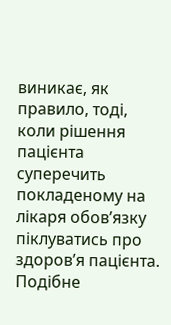виникає, як правило, тоді, коли рішення пацієнта суперечить покладеному на лікаря обов’язку піклуватись про здоров’я пацієнта. Подібне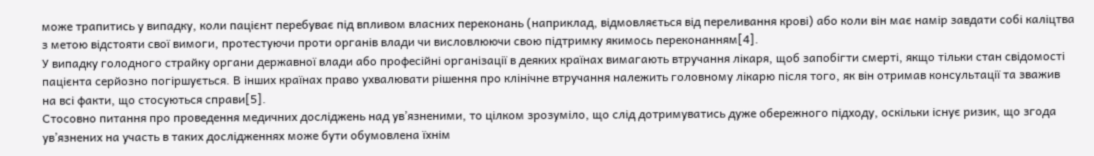може трапитись у випадку, коли пацієнт перебуває під впливом власних переконань (наприклад, відмовляється від переливання крові) або коли він має намір завдати собі каліцтва з метою відстояти свої вимоги, протестуючи проти органів влади чи висловлюючи свою підтримку якимось переконанням[4].
У випадку голодного страйку органи державної влади або професійні організації в деяких країнах вимагають втручання лікаря, щоб запобігти смерті, якщо тільки стан свідомості пацієнта серйозно погіршується. В інших країнах право ухвалювати рішення про клінічне втручання належить головному лікарю після того, як він отримав консультації та зважив на всі факти, що стосуються справи[5].
Стосовно питання про проведення медичних досліджень над ув’язненими, то цілком зрозуміло, що слід дотримуватись дуже обережного підходу, оскільки існує ризик, що згода ув’язнених на участь в таких дослідженнях може бути обумовлена їхнім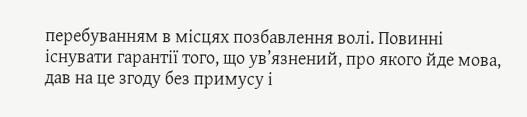перебуванням в місцях позбавлення волі. Повинні існувати гарантії того, що ув’язнений, про якого йде мова, дав на це згоду без примусу і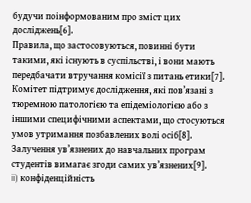будучи поінформованим про зміст цих досліджень[6].
Правила, що застосовуються, повинні бути такими, які існують в суспільстві, і вони мають передбачати втручання комісії з питань етики[7].
Комітет підтримує дослідження, які пов’язані з тюремною патологією та епідеміологією або з іншими специфічними аспектами, що стосуються умов утримання позбавлених волі осіб[8].
Залучення ув’язнених до навчальних програм студентів вимагає згоди самих ув’язнених[9].
ii) конфіденційність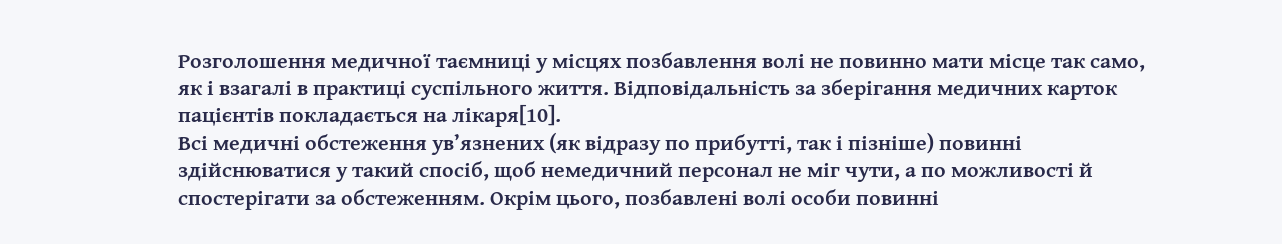Розголошення медичної таємниці у місцях позбавлення волі не повинно мати місце так само, як і взагалі в практиці суспільного життя. Відповідальність за зберігання медичних карток пацієнтів покладається на лікаря[10].
Всі медичні обстеження ув’язнених (як відразу по прибутті, так і пізніше) повинні здійснюватися у такий спосіб, щоб немедичний персонал не міг чути, а по можливості й спостерігати за обстеженням. Окрім цього, позбавлені волі особи повинні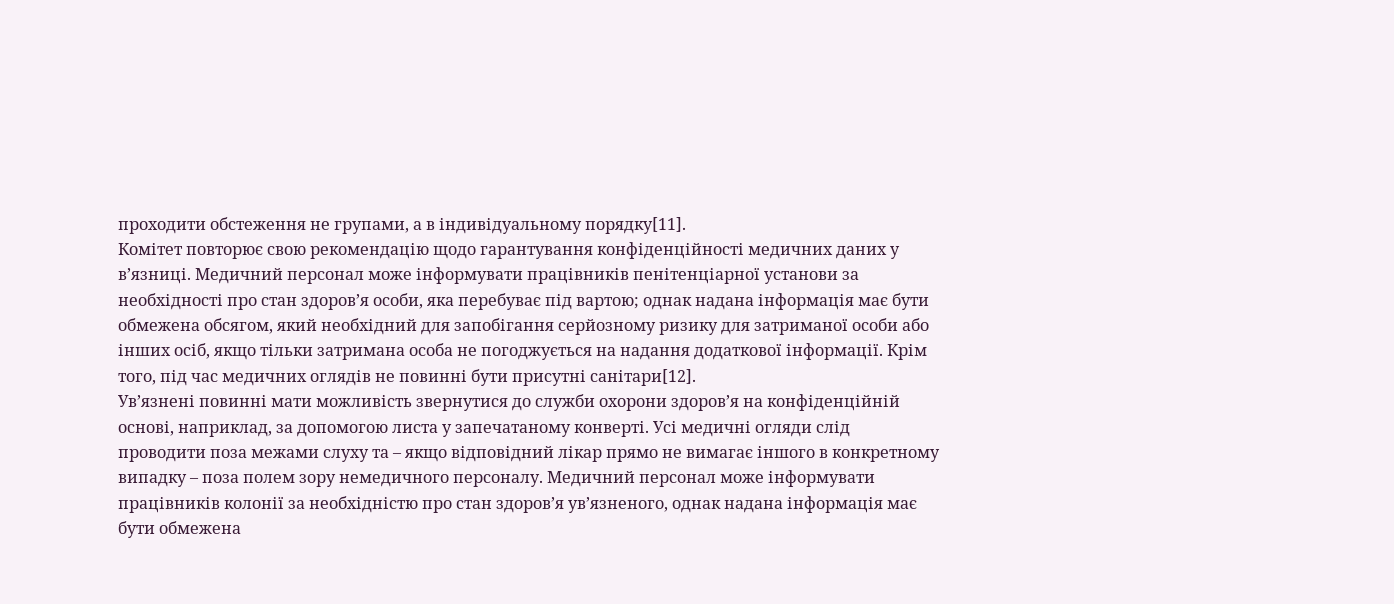проходити обстеження не групами, а в індивідуальному порядку[11].
Комітет повторює свою рекомендацію щодо гарантування конфіденційності медичних даних у в’язниці. Медичний персонал може інформувати працівників пенітенціарної установи за необхідності про стан здоров’я особи, яка перебуває під вартою; однак надана інформація має бути обмежена обсягом, який необхідний для запобігання серйозному ризику для затриманої особи або інших осіб, якщо тільки затримана особа не погоджується на надання додаткової інформації. Крім того, під час медичних оглядів не повинні бути присутні санітари[12].
Ув’язнені повинні мати можливість звернутися до служби охорони здоров’я на конфіденційній основі, наприклад, за допомогою листа у запечатаному конверті. Усі медичні огляди слід проводити поза межами слуху та – якщо відповідний лікар прямо не вимагає іншого в конкретному випадку – поза полем зору немедичного персоналу. Медичний персонал може інформувати працівників колонії за необхідністю про стан здоров’я ув’язненого, однак надана інформація має бути обмежена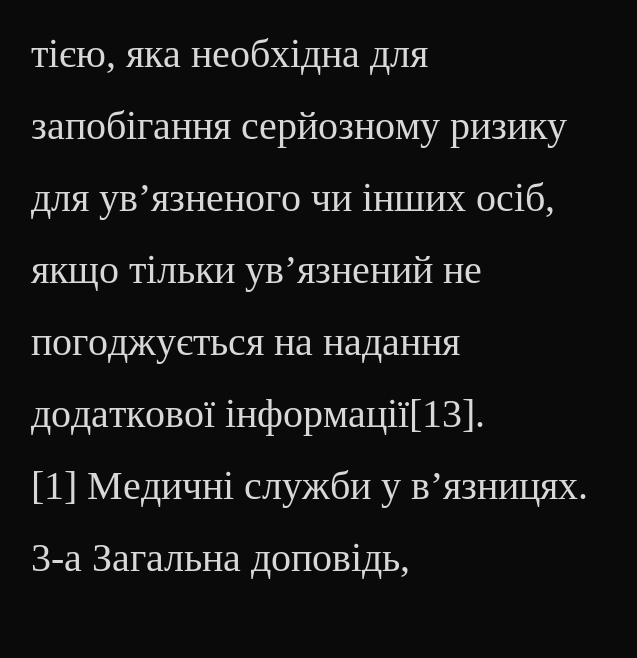тією, яка необхідна для запобігання серйозному ризику для ув’язненого чи інших осіб, якщо тільки ув’язнений не погоджується на надання додаткової інформації[13].
[1] Медичні служби у в’язницях. 3-а Загальна доповідь,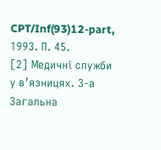CPT/Inf(93)12-part, 1993. П. 45.
[2] Медичні служби у в’язницях. 3-а Загальна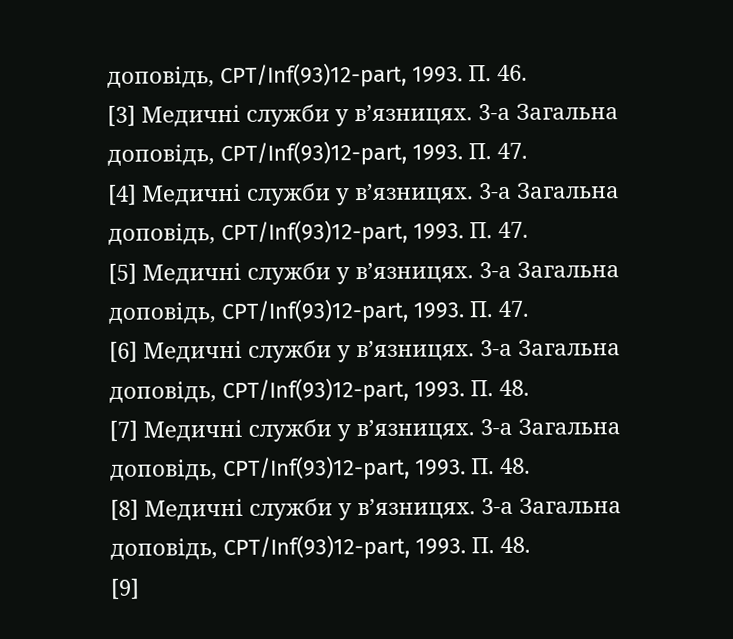доповідь, CPT/Inf(93)12-part, 1993. П. 46.
[3] Медичні служби у в’язницях. 3-а Загальна доповідь, CPT/Inf(93)12-part, 1993. П. 47.
[4] Медичні служби у в’язницях. 3-а Загальна доповідь, CPT/Inf(93)12-part, 1993. П. 47.
[5] Медичні служби у в’язницях. 3-а Загальна доповідь, CPT/Inf(93)12-part, 1993. П. 47.
[6] Медичні служби у в’язницях. 3-а Загальна доповідь, CPT/Inf(93)12-part, 1993. П. 48.
[7] Медичні служби у в’язницях. 3-а Загальна доповідь, CPT/Inf(93)12-part, 1993. П. 48.
[8] Медичні служби у в’язницях. 3-а Загальна доповідь, CPT/Inf(93)12-part, 1993. П. 48.
[9]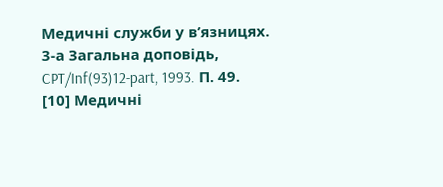Медичні служби у в’язницях. 3-а Загальна доповідь, CPT/Inf(93)12-part, 1993. П. 49.
[10] Медичні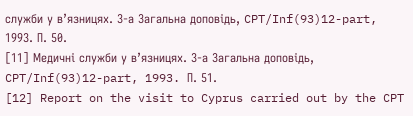служби у в’язницях. 3-а Загальна доповідь, CPT/Inf(93)12-part, 1993. П. 50.
[11] Медичні служби у в’язницях. 3-а Загальна доповідь, CPT/Inf(93)12-part, 1993. П. 51.
[12] Report on the visit to Cyprus carried out by the CPT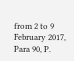from 2 to 9 February 2017, Para 90, P.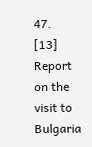47.
[13] Report on the visit to Bulgaria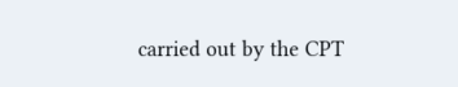carried out by the CPT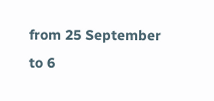from 25 September to 6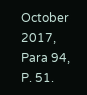October 2017, Para 94, P. 51.